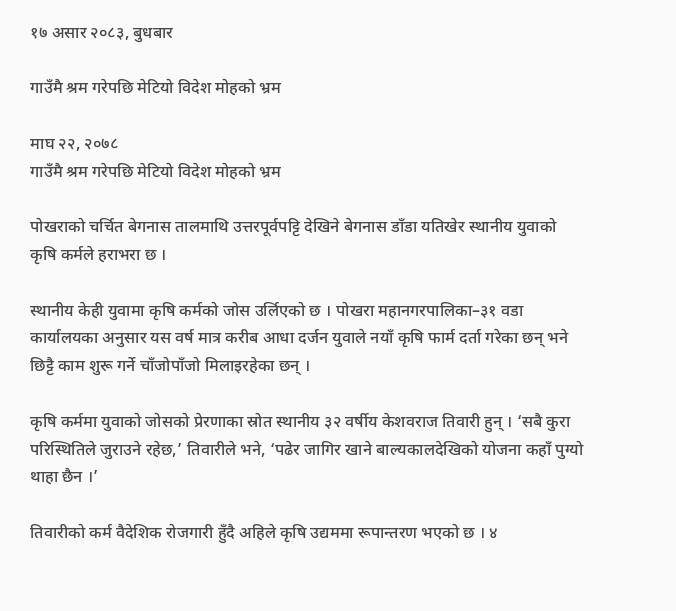१७ असार २०८३, बुधबार

गाउँमै श्रम गरेपछि मेटियो विदेश मोहको भ्रम

माघ २२, २०७८
गाउँमै श्रम गरेपछि मेटियो विदेश मोहको भ्रम

पोखराको चर्चित बेगनास तालमाथि उत्तरपूर्वपट्टि देखिने बेगनास डाँडा यतिखेर स्थानीय युवाको कृषि कर्मले हराभरा छ ।

स्थानीय केही युवामा कृषि कर्मको जोस उर्लिएको छ । पोखरा महानगरपालिका–३१ वडा कार्यालयका अनुसार यस वर्ष मात्र करीब आधा दर्जन युवाले नयाँ कृषि फार्म दर्ता गरेका छन् भने छिट्टै काम शुरू गर्ने चाँजोपाँजो मिलाइरहेका छन् ।

कृषि कर्ममा युवाको जोसको प्रेरणाका स्रोत स्थानीय ३२ वर्षीय केशवराज तिवारी हुन् । ‘सबै कुरा परिस्थितिले जुराउने रहेछ,’ तिवारीले भने, ‘पढेर जागिर खाने बाल्यकालदेखिको योजना कहाँ पुग्यो थाहा छैन ।’

तिवारीको कर्म वैदेशिक रोजगारी हुँदै अहिले कृषि उद्यममा रूपान्तरण भएको छ । ४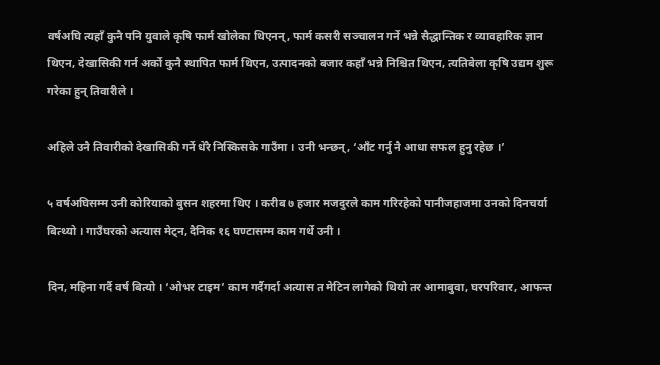वर्षअघि त्यहाँ कुनै पनि युवाले कृषि फार्म खोलेका थिएनन्, फार्म कसरी सञ्चालन गर्ने भन्ने सैद्धान्तिक र व्यावहारिक ज्ञान थिएन, देखासिकी गर्न अर्को कुनै स्थापित फार्म थिएन, उत्पादनको बजार कहाँ भन्ने निश्चित थिएन, त्यतिबेला कृषि उद्यम शुरू गरेका हुन् तिवारीले ।

अहिले उनै तिवारीको देखासिकी गर्ने धेरै निस्किसके गाउँमा । उनी भन्छन्, ‘आँट गर्नु नै आधा सफल हुनु रहेछ ।’

५ वर्षअघिसम्म उनी कोरियाको बुसन शहरमा थिए । करीब ७ हजार मजदुरले काम गरिरहेको पानीजहाजमा उनको दिनचर्या बित्थ्यो । गाउँघरको अत्यास मेट्न, दैनिक १६ घण्टासम्म काम गर्थे उनी ।

दिन, महिना गर्दै वर्ष बित्यो । ‘ओभर टाइम’ काम गर्दैगर्दा अत्यास त मेटिन लागेको थियो तर आमाबुवा, घरपरिवार, आफन्त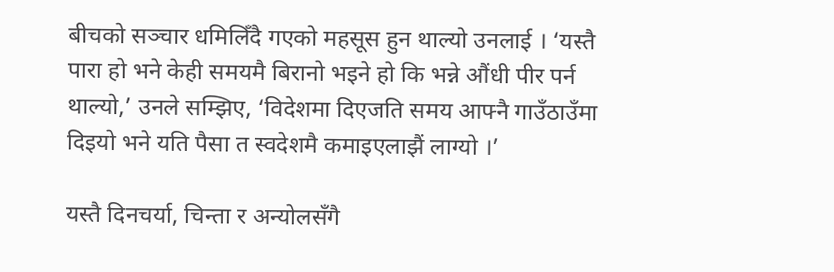बीचको सञ्चार धमिलिँदै गएको महसूस हुन थाल्यो उनलाई । ‘यस्तै पारा हो भने केही समयमै बिरानो भइने हो कि भन्ने औंधी पीर पर्न थाल्यो,’ उनले सम्झिए, ‘विदेशमा दिएजति समय आफ्नै गाउँठाउँमा दिइयो भने यति पैसा त स्वदेशमै कमाइएलाझैं लाग्यो ।’

यस्तै दिनचर्या, चिन्ता र अन्योलसँगै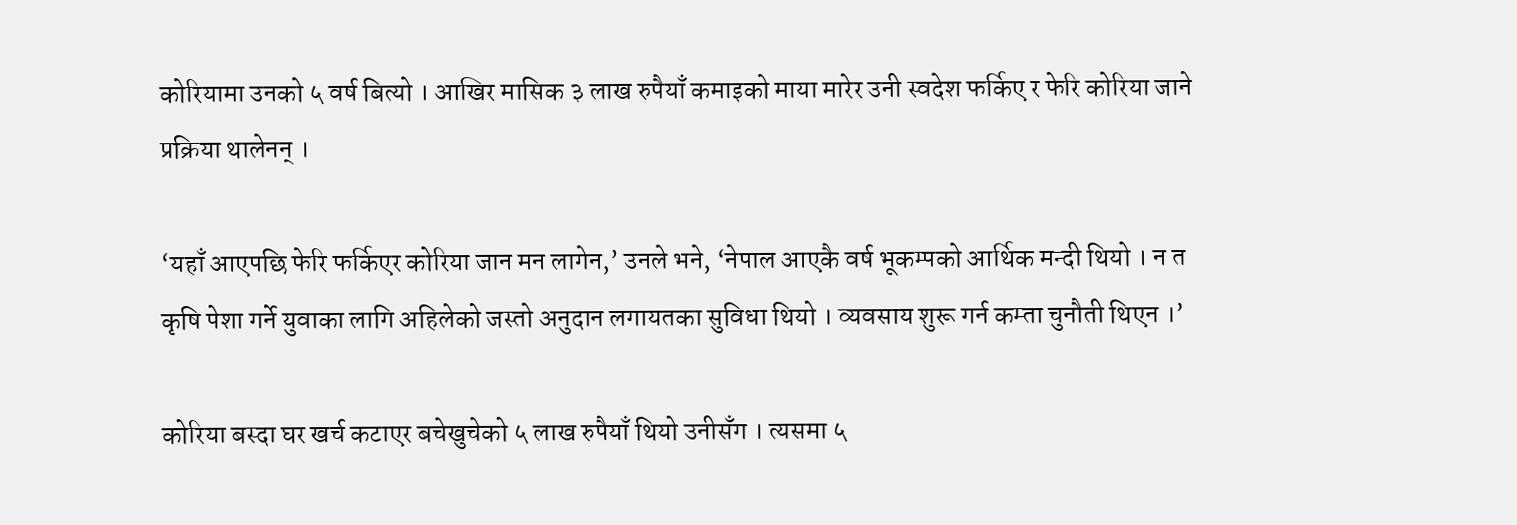कोरियामा उनको ५ वर्ष बित्यो । आखिर मासिक ३ लाख रुपैयाँ कमाइको माया मारेर उनी स्वदेश फर्किए र फेरि कोरिया जाने प्रक्रिया थालेनन् ।

‘यहाँ आएपछि फेरि फर्किएर कोरिया जान मन लागेन,’ उनले भने, ‘नेपाल आएकै वर्ष भूकम्पको आर्थिक मन्दी थियो । न त कृषि पेशा गर्ने युवाका लागि अहिलेको जस्तो अनुदान लगायतका सुविधा थियो । व्यवसाय शुरू गर्न कम्ता चुनौती थिएन ।’

कोरिया बस्दा घर खर्च कटाएर बचेखुचेको ५ लाख रुपैयाँ थियो उनीसँग । त्यसमा ५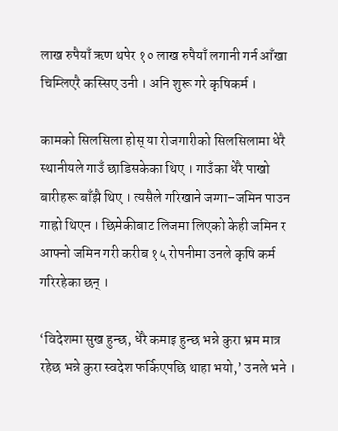लाख रुपैयाँ ऋण थपेर १० लाख रुपैयाँ लगानी गर्न आँखा चिम्लिएरै कस्सिए उनी । अनि शुरू गरे कृषिकर्म ।

कामको सिलसिला होस् या रोजगारीको सिलसिलामा धेरै स्थानीयले गाउँ छाडिसकेका थिए । गाउँका धेरै पाखो बारीहरू बाँझै थिए । त्यसैले गरिखाने जग्गा–जमिन पाउन गाह्रो थिएन । छिमेकीबाट लिजमा लिएको केही जमिन र आफ्नो जमिन गरी करीब १५ रोपनीमा उनले कृषि कर्म गरिरहेका छन् ।

‘विदेशमा सुख हुन्छ, धेरै कमाइ हुन्छ भन्ने कुरा भ्रम मात्र रहेछ भन्ने कुरा स्वदेश फर्किएपछि थाहा भयो,’ उनले भने ।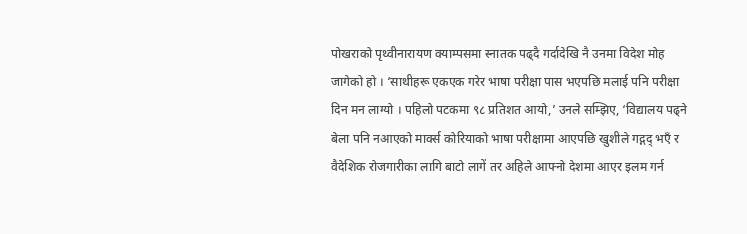पोखराको पृथ्वीनारायण क्याम्पसमा स्नातक पढ्दै गर्दादेखि नै उनमा विदेश मोह जागेको हो । ‘साथीहरू एकएक गरेर भाषा परीक्षा पास भएपछि मलाई पनि परीक्षा दिन मन लाग्यो । पहिलो पटकमा ९८ प्रतिशत आयो,’ उनले सम्झिए, ‘विद्यालय पढ्ने बेला पनि नआएको मार्क्स कोरियाको भाषा परीक्षामा आएपछि खुशीले गद्गद् भएँ र वैदेशिक रोजगारीका लागि बाटो लागें तर अहिले आफ्नो देशमा आएर इलम गर्न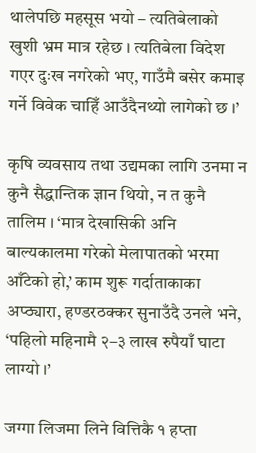थालेपछि महसूस भयो – त्यतिबेलाको खुशी भ्रम मात्र रहेछ । त्यतिबेला विदेश गएर दुःख नगरेको भए, गाउँमै बसेर कमाइ गर्ने विवेक चाहिँ आउँदैनथ्यो लागेको छ ।’

कृषि व्यवसाय तथा उद्यमका लागि उनमा न कुनै सैद्धान्तिक ज्ञान थियो, न त कुनै तालिम । ‘मात्र देखासिकी अनि बाल्यकालमा गरेको मेलापातको भरमा आँटेको हो,’ काम शुरू गर्दाताकाका अप्ठ्यारा, हण्डरठक्कर सुनाउँदै उनले भने, ‘पहिलो महिनामै २–३ लाख रुपैयाँ घाटा लाग्यो ।’

जग्गा लिजमा लिने वित्तिकै १ हप्ता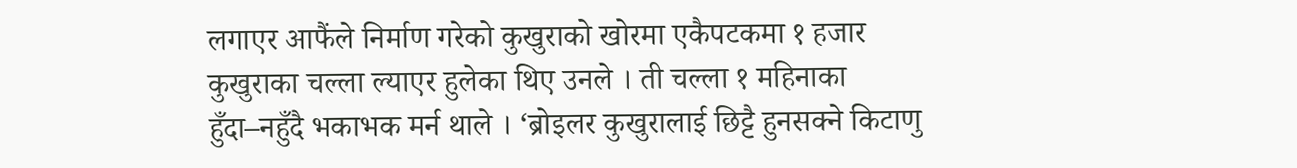लगाएर आफैंले निर्माण गरेको कुखुराको खोरमा एकैपटकमा १ हजार कुखुराका चल्ला ल्याएर हुलेका थिए उनले । ती चल्ला १ महिनाका हुँदा–नहुँदै भकाभक मर्न थाले । ‘ब्रोइलर कुखुरालाई छिट्टै हुनसक्ने किटाणु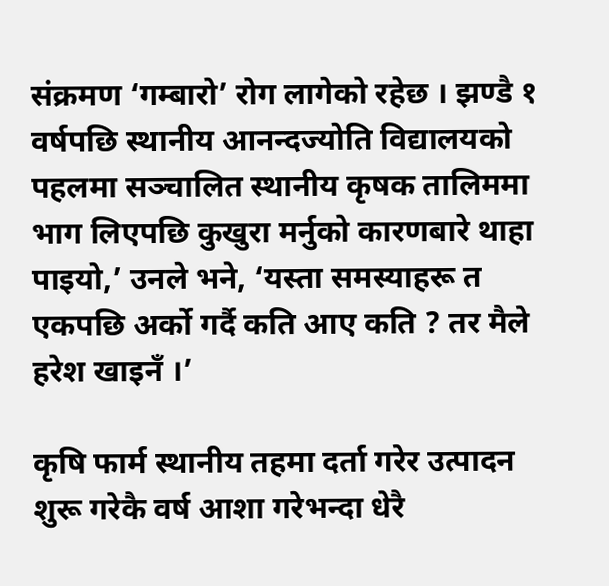संक्रमण ‘गम्बारो’ रोग लागेको रहेछ । झण्डै १ वर्षपछि स्थानीय आनन्दज्योति विद्यालयको पहलमा सञ्चालित स्थानीय कृषक तालिममा भाग लिएपछि कुखुरा मर्नुको कारणबारे थाहा पाइयो,’ उनले भने, ‘यस्ता समस्याहरू त एकपछि अर्को गर्दै कति आए कति ? तर मैले हरेश खाइनँ ।’

कृषि फार्म स्थानीय तहमा दर्ता गरेर उत्पादन शुरू गरेकै वर्ष आशा गरेभन्दा धेरै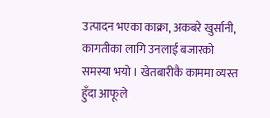उत्पादन भएका काक्रा, अकबरे खुर्सानी, कागतीका लागि उनलाई बजारको समस्या भयो । खेतबारीकै काममा व्यस्त हुँदा आफूले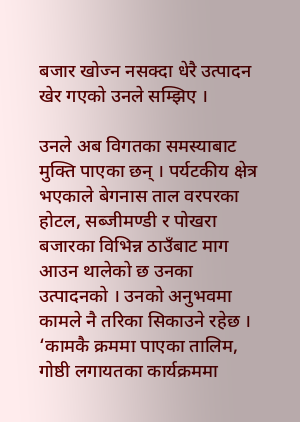बजार खोज्न नसक्दा धेरै उत्पादन खेर गएको उनले सम्झिए ।

उनले अब विगतका समस्याबाट मुक्ति पाएका छन् । पर्यटकीय क्षेत्र भएकाले बेगनास ताल वरपरका होटल, सब्जीमण्डी र पोखरा बजारका विभिन्न ठाउँबाट माग आउन थालेको छ उनका उत्पादनको । उनको अनुभवमा कामले नै तरिका सिकाउने रहेछ । ‘कामकै क्रममा पाएका तालिम, गोष्ठी लगायतका कार्यक्रममा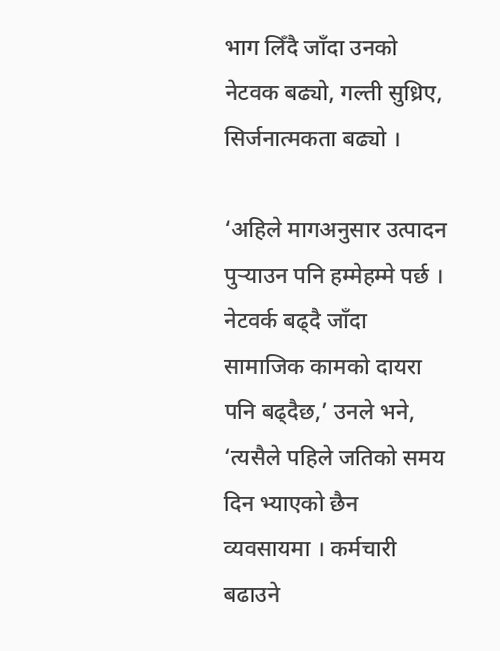भाग लिँदै जाँदा उनको नेटवक बढ्यो, गल्ती सुध्रिए, सिर्जनात्मकता बढ्यो ।

‘अहिले मागअनुसार उत्पादन पुर्‍याउन पनि हम्मेहम्मे पर्छ । नेटवर्क बढ्दै जाँदा सामाजिक कामको दायरा पनि बढ्दैछ,’ उनले भने, ‘त्यसैले पहिले जतिको समय दिन भ्याएको छैन व्यवसायमा । कर्मचारी बढाउने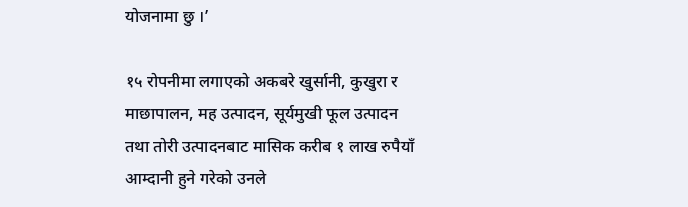योजनामा छु ।’

१५ रोपनीमा लगाएको अकबरे खुर्सानी, कुखुरा र माछापालन, मह उत्पादन, सूर्यमुखी फूल उत्पादन तथा तोरी उत्पादनबाट मासिक करीब १ लाख रुपैयाँ  आम्दानी हुने गरेको उनले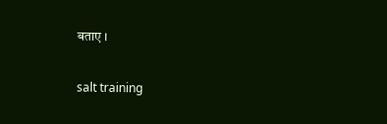बताए ।

salt training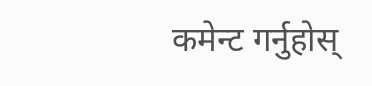कमेन्ट गर्नुहोस्